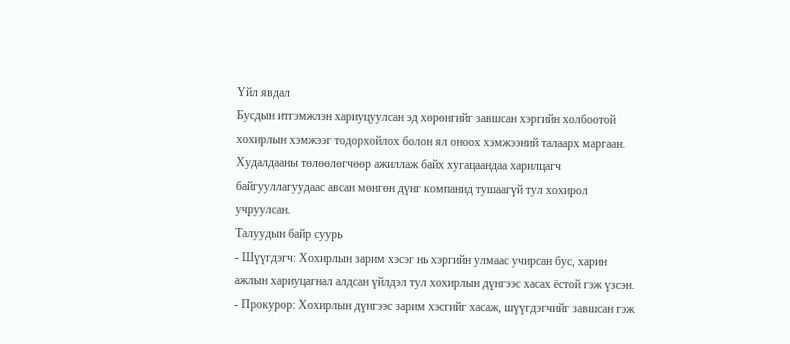Үйл явдал
Бусдын итгэмжлэн хариуцуулсан эд хөрөнгийг завшсан хэргийн холбоотой хохирлын хэмжээг тодорхойлох болон ял оноох хэмжээний талаарх маргаан. Худалдааны төлөөлөгчөөр ажиллаж байх хугацаандаа харилцагч байгууллагуудаас авсан мөнгөн дүнг компанид тушаагүй тул хохирол учруулсан.
Талуудын байр суурь
- Шүүгдэгч: Хохирлын зарим хэсэг нь хэргийн улмаас учирсан бус, харин ажлын хариуцагнал алдсан үйлдэл тул хохирлын дүнгээс хасах ёстой гэж үзсэн.
- Прокурор: Хохирлын дүнгээс зарим хэсгийг хасаж, шүүгдэгчийг завшсан гэж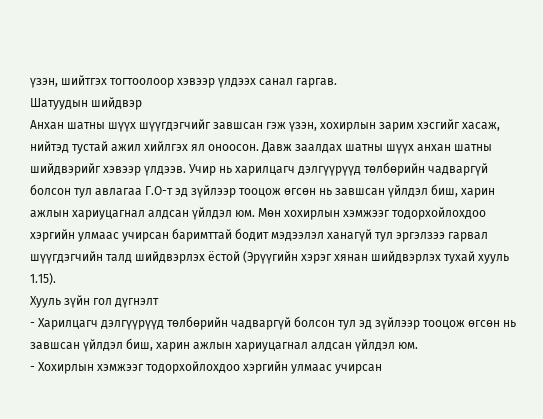үзэн, шийтгэх тогтоолоор хэвээр үлдээх санал гаргав.
Шатуудын шийдвэр
Анхан шатны шүүх шүүгдэгчийг завшсан гэж үзэн, хохирлын зарим хэсгийг хасаж, нийтэд тустай ажил хийлгэх ял оноосон. Давж заалдах шатны шүүх анхан шатны шийдвэрийг хэвээр үлдээв. Учир нь харилцагч дэлгүүрүүд төлбөрийн чадваргүй болсон тул авлагаа Г.О-т эд зүйлээр тооцож өгсөн нь завшсан үйлдэл биш, харин ажлын хариуцагнал алдсан үйлдэл юм. Мөн хохирлын хэмжээг тодорхойлохдоо хэргийн улмаас учирсан баримттай бодит мэдээлэл ханагүй тул эргэлзээ гарвал шүүгдэгчийн талд шийдвэрлэх ёстой (Эрүүгийн хэрэг хянан шийдвэрлэх тухай хууль 1.15).
Хууль зүйн гол дүгнэлт
- Харилцагч дэлгүүрүүд төлбөрийн чадваргүй болсон тул эд зүйлээр тооцож өгсөн нь завшсан үйлдэл биш, харин ажлын хариуцагнал алдсан үйлдэл юм.
- Хохирлын хэмжээг тодорхойлохдоо хэргийн улмаас учирсан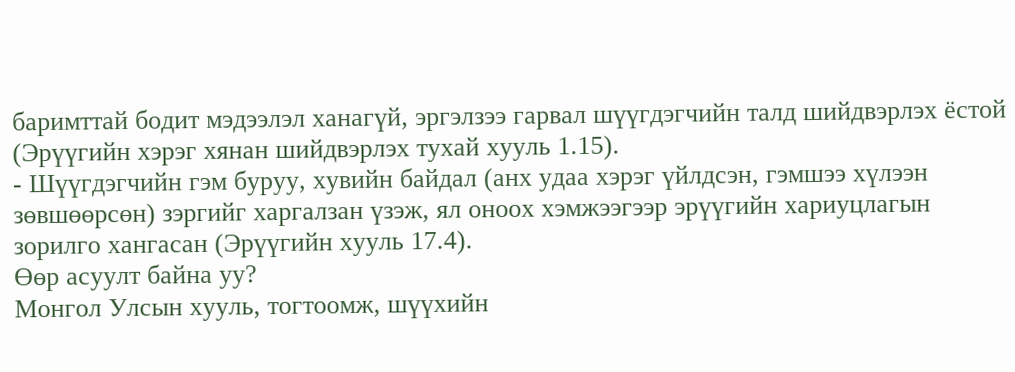баримттай бодит мэдээлэл ханагүй, эргэлзээ гарвал шүүгдэгчийн талд шийдвэрлэх ёстой (Эрүүгийн хэрэг хянан шийдвэрлэх тухай хууль 1.15).
- Шүүгдэгчийн гэм буруу, хувийн байдал (анх удаа хэрэг үйлдсэн, гэмшээ хүлээн зөвшөөрсөн) зэргийг харгалзан үзэж, ял оноох хэмжээгээр эрүүгийн хариуцлагын зорилго хангасан (Эрүүгийн хууль 17.4).
Өөр асуулт байна уу?
Монгол Улсын хууль, тогтоомж, шүүхийн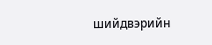шийдвэрийн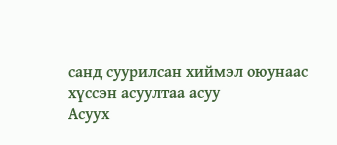санд суурилсан хиймэл оюунаас хүссэн асуултаа асуу
Асуух